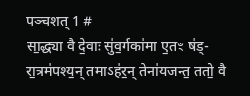पञ्चशत् 1 #
सा॒द्ध्या वै दे॒वाः सु॑व॒र्गका॑मा ए॒तꣳ ष॑ड्-रा॒त्रम॑पश्य॒न् तमाऽह॑र॒न् तेना॑यजन्त॒ ततो॒ वै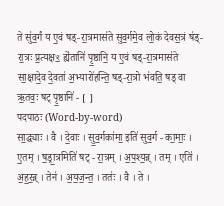ते सु॑व॒र्गं य ए॒वं षड्-रा॒त्रमास॑ते सुव॒र्गमे॒व लो॒कं देवस॒त्रं ष॑ड्-रा॒त्रः प्र॒त्यक्षꣳ॒ ह्ये॑तानि॑ पृ॒ष्ठानि॒ य ए॒वं षड्-रा॒त्रमास॑ते सा॒क्षादे॒व दे॒वता॑ अ॒भ्यारो॑हन्ति॒ षड्-रा॒त्रो भ॑वति॒ षड् वा ऋ॒तवः॒ षट् पृ॒ष्ठानि॑ - [ ]
पदपाठः (Word-by-word)
सा॒द्ध्याः । वै । दे॒वाः । सु॒व॒र्गका॑मा॒ इति॑ सुव॒र्ग - का॒माः॒ । ए॒तम् । ष॒ड्रा॒त्रमिति॑ षट् - रा॒त्रम् । अ॒प॒श्य॒न्न् । तम् । एति॑ । अ॒ह॒र॒न्न् । तेन॑ । अ॒य॒ज॒न्त॒ । ततः॑ । वै । ते ।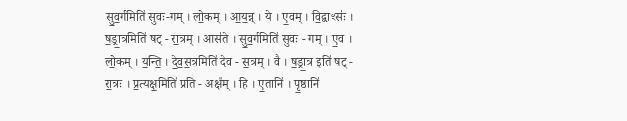सु॒व॒र्गमिति॑ सुवः-गम् । लो॒कम् । आ॒य॒न्न् । ये । ए॒वम् । वि॒द्वाꣳसः॑ । ष॒ड्रा॒त्रमिति॑ षट् - रा॒त्रम् । आस॑ते । सु॒व॒र्गमिति॑ सुवः - गम् । ए॒व । लो॒कम् । य॒न्ति॒ । दे॒व॒स॒त्रमिति॑ देव - स॒त्रम् । वै । ष॒ड्रा॒त्र इति॑ षट् - रा॒त्रः । प्र॒त्यक्ष॒मिति॑ प्रति - अक्ष᳚म् । हि । ए॒तानि॑ । पृ॒ष्ठानि॑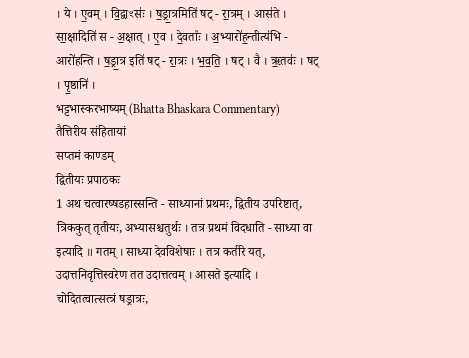। ये । ए॒वम् । वि॒द्वाꣳसः॑ । ष॒ड्रा॒त्रमिति॑ षट् - रा॒त्रम् । आस॑ते । सा॒क्षादिति॑ स - अ॒क्षात् । ए॒व । दे॒वताः᳚ । अ॒भ्यारो॑ह॒न्तीत्य॑भि - आरो॑हन्ति । ष॒ड्रा॒त्र इति॑ षट् - रा॒त्रः । भ॒व॒ति॒ । षट् । वै । ऋ॒तवः॑ । षट् । पृ॒ष्ठानि॑ ।
भट्टभास्करभाष्यम् (Bhatta Bhaskara Commentary)
तैत्तिरीय संहितायां
सप्तमं काण्डम्
द्वितीयः प्रपाठकः
1 अथ चत्वारष्षडहास्सन्ति - साध्यानां प्रथमः, द्वितीय उपरिष्टात्, त्रिककुत् तृतीयः, अभ्यासश्चतुर्थः । तत्र प्रथमं विदधाति - साध्या वा इत्यादि ॥ गतम् । साध्या देवविशेषाः । तत्र कर्तरि यत्, उदात्तनिवृत्तिस्वरेण तत उदात्तत्वम् । आसते इत्यादि । चोदितत्वात्सत्त्रं षड्रात्रः,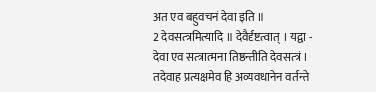अत एव बहुवचनं देवा इति ॥
2 देवसत्त्रमित्यादि ॥ देवैर्दृष्टत्वात् । यद्वा - देवा एव सत्त्रात्मना तिष्ठन्तीति देवसत्त्रं । तदेवाह प्रत्यक्षमेव हि अव्यवधानेन वर्तन्ते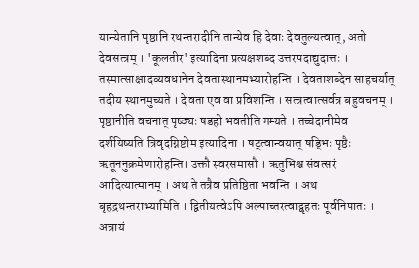यान्येतानि पृष्ठानि रथन्तरादीनि तान्येव हि देवाः देवतुल्यत्वात्, अतो देवसत्त्रम् । 'कूलतीर' इत्यादिना प्रत्यक्षशब्द उत्तरपदाद्युदात्तः । तस्मात्साक्षादव्यवधानेन देवतास्थानमभ्यारोहन्ति । देवताशब्देन साहचर्यात् तदीय स्थानमुच्यते । देवता एव वा प्रविशन्ति । सत्त्रत्वात्सर्वत्र बहुवचनम् । पृष्ठानीति वचनात् पृष्ठ्यः षडहो भवतीति गम्यते । तच्चेदानीमेव दर्शयिष्यति त्रिवृदग्निष्टोम इत्यादिना । षट्त्वान्वयात् षड्भिः पृष्ठैः ऋतूननुक्रमेणारोहन्ति। उक्तौ स्वरसमासौ । ऋतुभिश्च संवत्सरं आदित्यात्मानम् । अथ ते तत्रैव प्रतिष्ठिता भवन्ति । अथ बृहद्रथन्तराभ्यामिति । द्वितीयत्वेऽपि अल्पाच्तरत्वाद्वृहतः पूर्वनिपातः । अत्रायं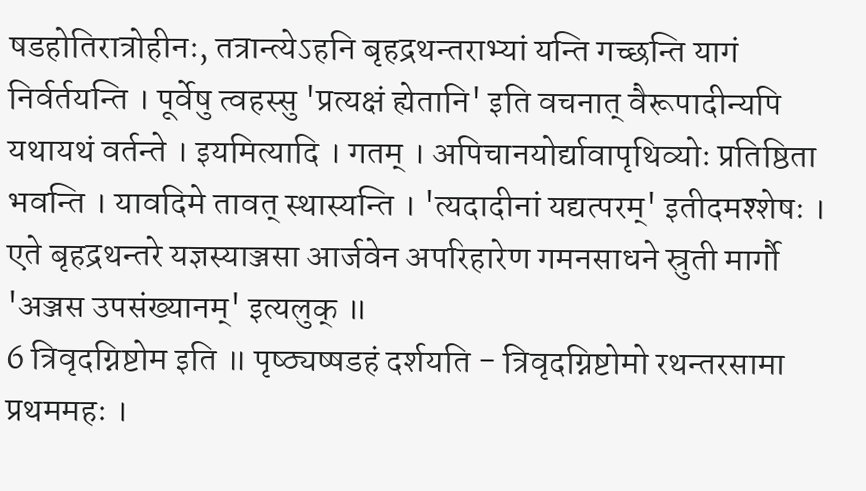षडहोतिरात्रोहीनः, तत्रान्त्येऽहनि बृहद्रथन्तराभ्यां यन्ति गच्छन्ति यागं निर्वर्तयन्ति । पूर्वेषु त्वहस्सु 'प्रत्यक्षं ह्येतानि' इति वचनात् वैरूपादीन्यपि यथायथं वर्तन्ते । इयमित्यादि । गतम् । अपिचानयोर्द्यावापृथिव्योः प्रतिष्ठिता भवन्ति । यावदिमे तावत् स्थास्यन्ति । 'त्यदादीनां यद्यत्परम्' इतीदमश्शेषः । एते बृहद्रथन्तरे यज्ञस्याञ्जसा आर्जवेन अपरिहारेण गमनसाधने स्रुती मार्गौ 'अञ्जस उपसंख्यानम्' इत्यलुक् ॥
6 त्रिवृदग्निष्टोम इति ॥ पृष्ठ्यष्षडहं दर्शयति - त्रिवृदग्निष्टोमो रथन्तरसामा प्रथममहः ।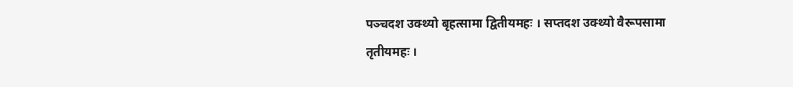पञ्चदश उक्थ्यो बृहत्सामा द्वितीयमहः । सप्तदश उक्थ्यो वैरूपसामा तृतीयमहः ।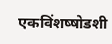एकविंशष्षोडशी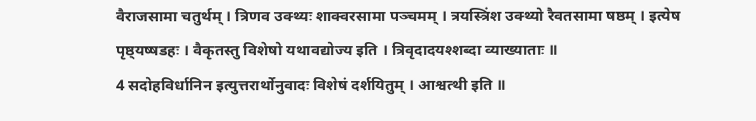वैराजसामा चतुर्थम् । त्रिणव उक्थ्यः शाक्वरसामा पञ्चमम् । त्रयस्त्रिंश उक्थ्यो रैवतसामा षष्ठम् । इत्येष पृष्ठ्यष्षडहः । वैकृतस्तु विशेषो यथावद्योज्य इति । त्रिवृदादयश्शब्दा व्याख्याताः ॥
4 सदोहविर्धानिन इत्युत्तरार्थोनुवादः विशेषं दर्शयितुम् । आश्वत्थी इति ॥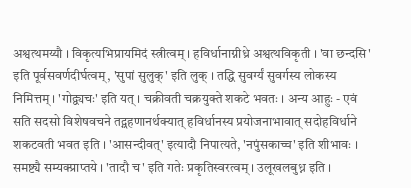अश्वत्थमय्यौ । विकृत्यभिप्रायमिदं स्त्रीत्वम् । हविर्धानाग्नीध्रे अश्वत्थविकृती । 'वा छन्दसि' इति पूर्वसवर्णदीर्घत्वम्, 'सुपां सुलुक्' इति लुक् । तद्धि सुवर्ग्यं सुवर्गस्य लोकस्य निमित्तम् । 'गोद्व्यचः' इति यत् । चक्रीवती चक्रयुक्ते शकटे भवतः । अन्य आहुः - एवं सति सदसो विशेषवचने तद्ग्रहणानर्थक्यात् हविर्धानस्य प्रयोजनाभावात् सदोहविर्धाने शकटवती भवत इति । 'आसन्दीवत्' इत्यादौ निपात्यते, 'नपुंसकाच्च' इति शीभावः । समष्ट्यै सम्यक्प्राप्तये । 'तादौ च' इति गतेः प्रकृतिस्वरत्वम् । उलूखलबुध्न इति ।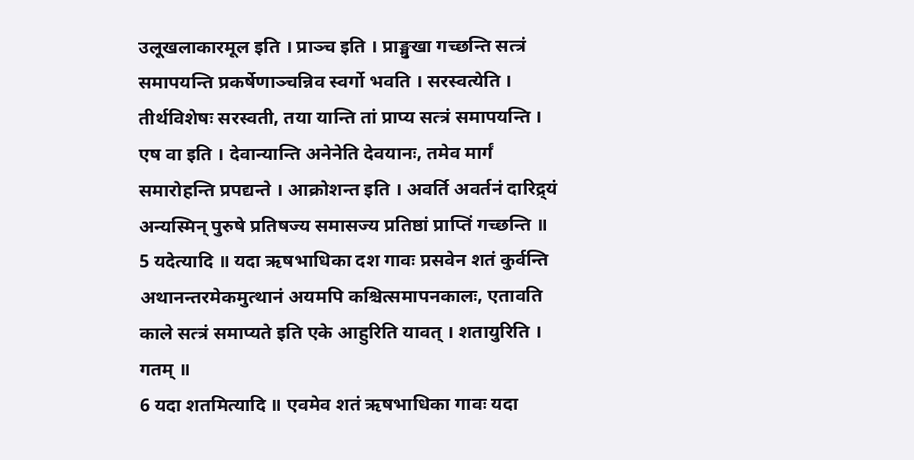उलूखलाकारमूल इति । प्राञ्च इति । प्राङ्मुखा गच्छन्ति सत्त्रं समापयन्ति प्रकर्षेणाञ्चन्निव स्वर्गो भवति । सरस्वत्येति । तीर्थविशेषः सरस्वती, तया यान्ति तां प्राप्य सत्त्रं समापयन्ति । एष वा इति । देवान्यान्ति अनेनेति देवयानः, तमेव मार्गं समारोहन्ति प्रपद्यन्ते । आक्रोशन्त इति । अवर्ति अवर्तनं दारिद्र्यं अन्यस्मिन् पुरुषे प्रतिषज्य समासज्य प्रतिष्ठां प्राप्तिं गच्छन्ति ॥
5 यदेत्यादि ॥ यदा ऋषभाधिका दश गावः प्रसवेन शतं कुर्वन्ति अथानन्तरमेकमुत्थानं अयमपि कश्चित्समापनकालः, एतावति काले सत्त्रं समाप्यते इति एके आहुरिति यावत् । शतायुरिति । गतम् ॥
6 यदा शतमित्यादि ॥ एवमेव शतं ऋषभाधिका गावः यदा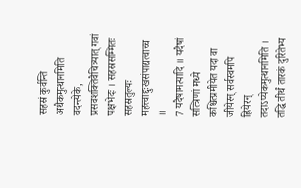सहस्रं कुर्वन्ति अथैकमुत्थानमिति वदन्त्येके, प्रसवशक्तिवैचित्र्यात् गवां पक्षभेदः । सहस्रसम्मितः सहस्रतुल्यः महत्त्वाद्दुःखसंपाद्यत्वाच्च ॥
7 यदैषामत्यादि ॥ यदैषां सत्त्रिणां मध्ये कश्चित्प्रमीयेत यदा वा जीयेरन् सर्वस्वमपि ह्रियेरन् तदाऽप्येकमुत्थानमिति । तद्धि तीर्थं तारकं दुरितेभ्य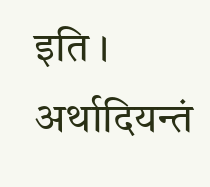इति । अर्थादियन्तं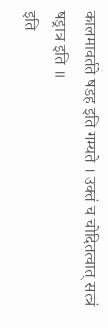कालमावर्तते षडह इति गम्यते । उक्तं च चोदितत्वात् सत्त्रं षड्रात्र इति ॥
इति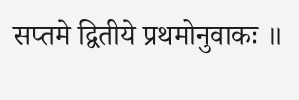सप्तमे द्वितीये प्रथमोनुवाकः ॥